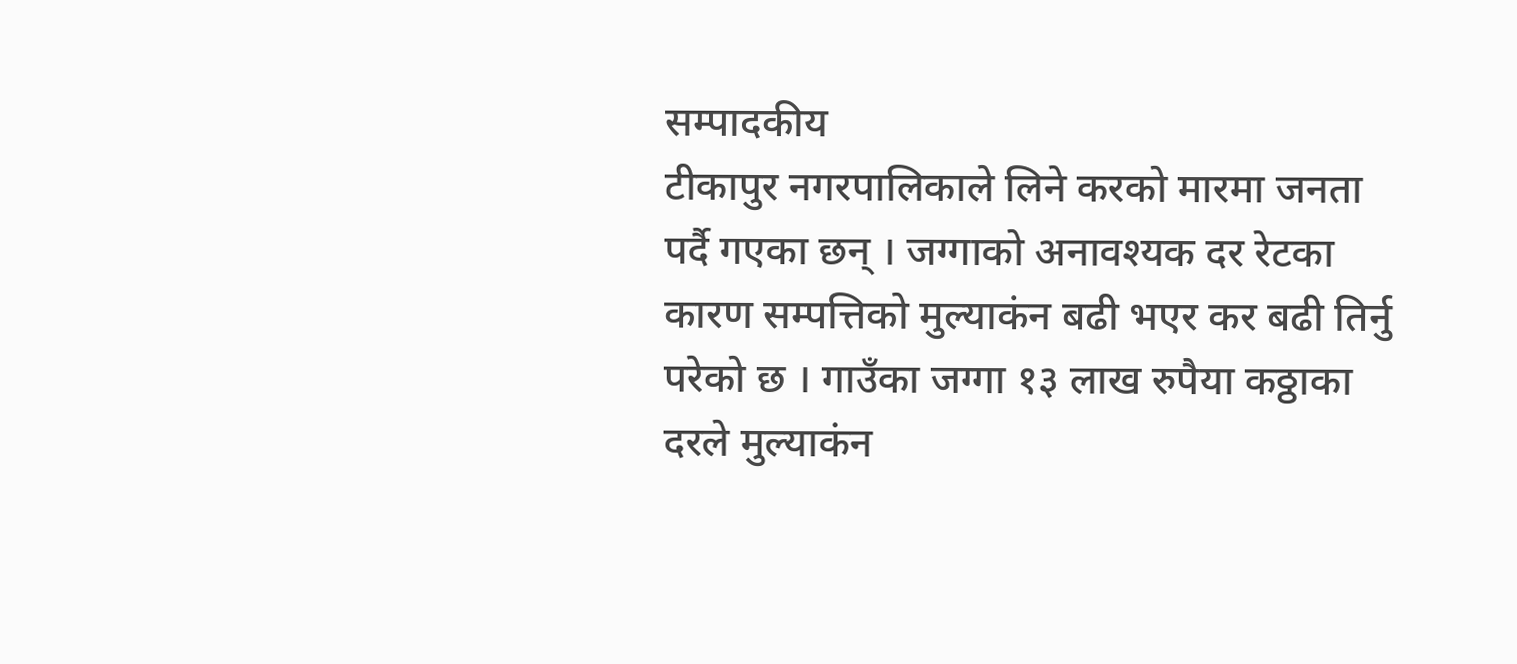सम्पादकीय
टीकापुर नगरपालिकाले लिने करको मारमा जनता पर्दै गएका छन् । जग्गाको अनावश्यक दर रेटका कारण सम्पत्तिको मुल्याकंन बढी भएर कर बढी तिर्नु परेको छ । गाउँका जग्गा १३ लाख रुपैया कठ्ठाका दरले मुल्याकंन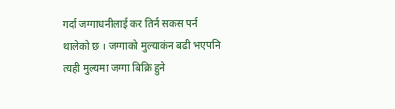गर्दा जग्गाधनीलाई कर तिर्न सकस पर्न थालेको छ । जग्गाको मुल्याकंन बढी भएपनि त्यही मुल्यमा जग्गा बिक्रि हुने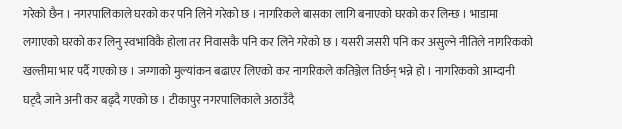गरेको छैन । नगरपालिकाले घरको कर पनि लिने गरेको छ । नागरिकले बासका लागि बनाएको घरको कर लिन्छ । भाडामा लगाएको घरको कर लिनु स्वभाविकै होला तर निवासकै पनि कर लिने गरेको छ । यसरी जसरी पनि कर असुल्ने नीतिले नागरिकको खल्तीमा भार पर्दै गएको छ । जग्गाको मुल्यांकन बढाएर लिएको कर नागरिकले कतिञ्जेल तिर्छन् भन्ने हो । नागरिकको आम्दानी घट्दै जाने अनी कर बढ्दै गएको छ । टीकापुर नगरपालिकाले अठाउँदै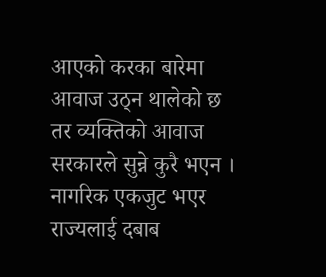आएको करका बारेमा आवाज उठ्न थालेको छ तर व्यक्तिको आवाज सरकारले सुन्ने कुरै भएन । नागरिक एकजुट भएर राज्यलाई दबाब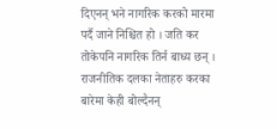दिएनन् भने नागरिक करको मारमा पर्दै जाने निश्चित हो । जति कर तोकेपनि नागरिक तिर्न बाध्य छन् । राजनीतिक दलका नेताहरु करका बारेमा केही बोल्दैनन्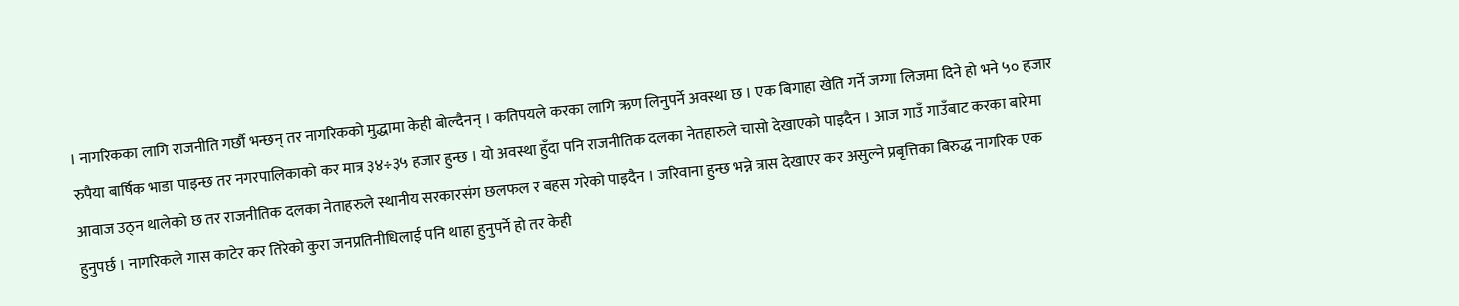। नागरिकका लागि राजनीति गर्छौ भन्छन् तर नागरिकको मुद्धामा केही बोल्दैनन् । कतिपयले करका लागि ऋण लिनुपर्ने अवस्था छ । एक बिगाहा खेति गर्ने जग्गा लिजमा दिने हो भने ५० हजार रुपैया बार्षिक भाडा पाइन्छ तर नगरपालिकाको कर मात्र ३४÷३५ हजार हुन्छ । यो अवस्था हुँदा पनि राजनीतिक दलका नेतहारुले चासो देखाएको पाइदैन । आज गाउँ गाउँबाट करका बारेमा आवाज उठ्न थालेको छ तर राजनीतिक दलका नेताहरुले स्थानीय सरकारसंग छलफल र बहस गरेको पाइदैन । जरिवाना हुन्छ भन्ने त्रास देखाएर कर असुल्ने प्रबृत्तिका बिरुद्ध नागरिक एक हुनुपर्छ । नागरिकले गास काटेर कर तिरेको कुरा जनप्रतिनीधिलाई पनि थाहा हुनुपर्ने हो तर केही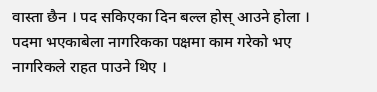वास्ता छैन । पद सकिएका दिन बल्ल होस् आउने होला । पदमा भएकाबेला नागरिकका पक्षमा काम गरेको भए नागरिकले राहत पाउने थिए ।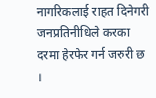नागरिकलाई राहत दिनेगरी जनप्रतिनीधिले करका दरमा हेरफेर गर्न जरुरी छ ।